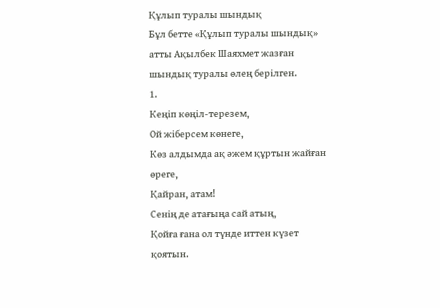Құлып туралы шындық
Бұл бетте «Құлып туралы шындық» атты Ақылбек Шаяхмет жазған шындық туралы өлең берілген.
1.
Кеңіп көңіл-терезем,
Ой жіберсем көнеге,
Көз алдымда ақ әжем құртын жайған өреге,
Қайран, атам!
Сенің де атағыңа сай атың,
Қойға ғана ол түнде иттен күзет қоятын.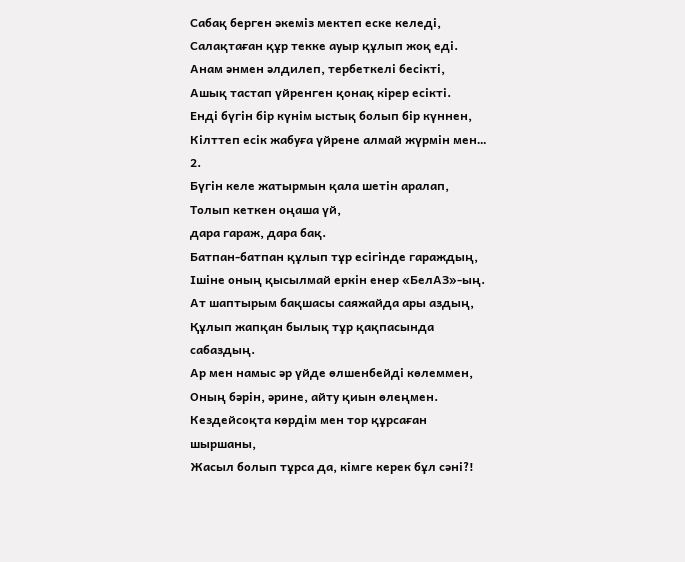Сабақ берген әкеміз мектеп еске келеді,
Салақтаған құр текке ауыр құлып жоқ еді.
Анам әнмен әлдилеп, тербеткелі бесікті,
Ашық тастап үйренген қонақ кірер есікті.
Енді бүгін бір күнім ыстық болып бір күннен,
Кілттеп есік жабуға үйрене алмай жүрмін мен…
2.
Бүгін келе жатырмын қала шетін аралап,
Толып кеткен оңаша үй,
дара гараж, дара бақ.
Батпан-батпан құлып тұр есігінде гараждың,
Ішіне оның қысылмай еркін енер «БелАЗ»-ың.
Ат шаптырым бақшасы саяжайда ары аздың,
Құлып жапқан былық тұр қақпасында сабаздың.
Ар мен намыс әр үйде өлшенбейді көлеммен,
Оның бәрін, әрине, айту қиын өлеңмен.
Кездейсоқта көрдім мен тор құрсаған шыршаны,
Жасыл болып тұрса да, кімге керек бұл сәні?!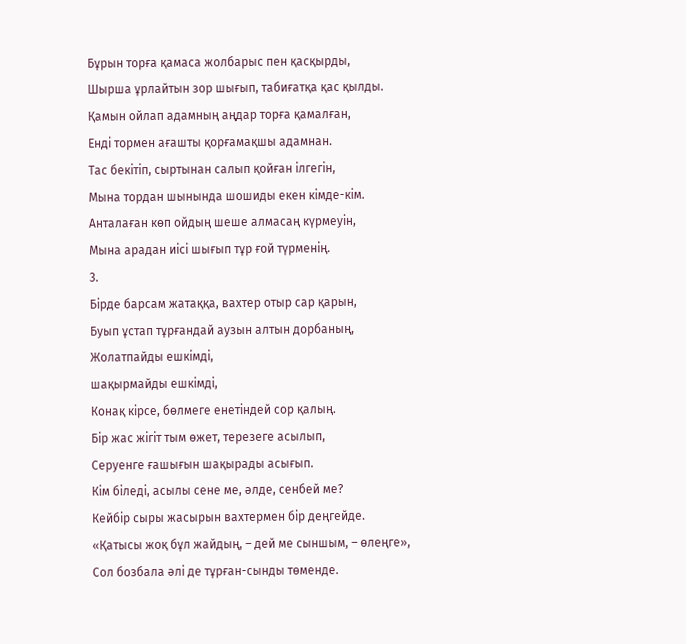Бұрын торға қамаса жолбарыс пен қасқырды,
Шырша ұрлайтын зор шығып, табиғатқа қас қылды.
Қамын ойлап адамның аңдар торға қамалған,
Енді тормен ағашты қорғамақшы адамнан.
Тас бекітіп, сыртынан салып қойған ілгегін,
Мына тордан шынында шошиды екен кімде-кім.
Анталаған көп ойдың шеше алмасаң күрмеуін,
Мына арадан иісі шығып тұр ғой түрменің.
3.
Бірде барсам жатаққа, вахтер отыр сар қарын,
Буып ұстап тұрғандай аузын алтын дорбаның,
Жолатпайды ешкімді,
шақырмайды ешкімді,
Конақ кірсе, бөлмеге енетіндей сор қалың.
Бір жас жігіт тым өжет, терезеге асылып,
Серуенге ғашығын шақырады асығып.
Кім біледі, асылы сене ме, әлде, сенбей ме?
Кейбір сыры жасырын вахтермен бір деңгейде.
«Қатысы жоқ бұл жайдың, – дей ме сыншым, – өлеңге»,
Сол бозбала әлі де тұрған-сынды төменде.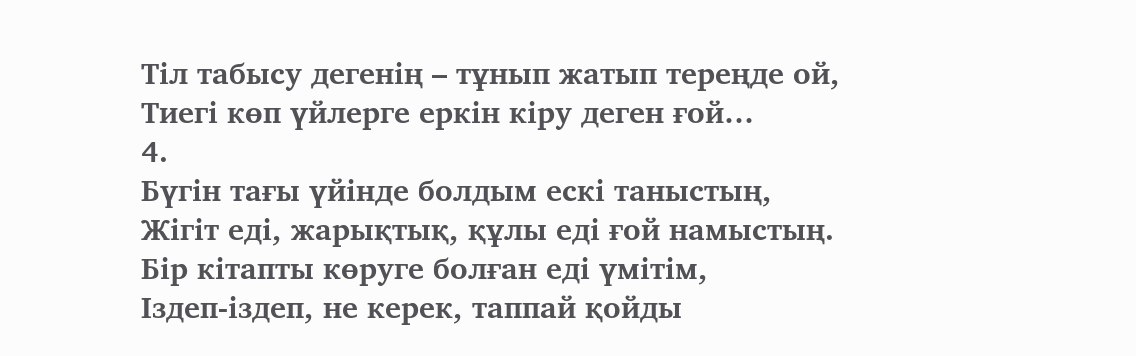Тіл табысу дегенің – тұнып жатып тереңде ой,
Тиегі көп үйлерге еркін кіру деген ғой…
4.
Бүгін тағы үйінде болдым ескі таныстың,
Жігіт еді, жарықтық, құлы еді ғой намыстың.
Бір кітапты көруге болған еді үмітім,
Іздеп-іздеп, не керек, таппай қойды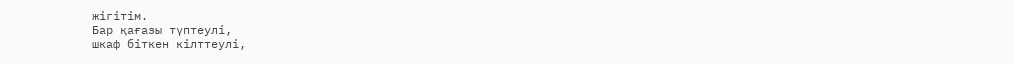жігітім.
Бар қағазы түптеулі,
шкаф біткен кілттеулі,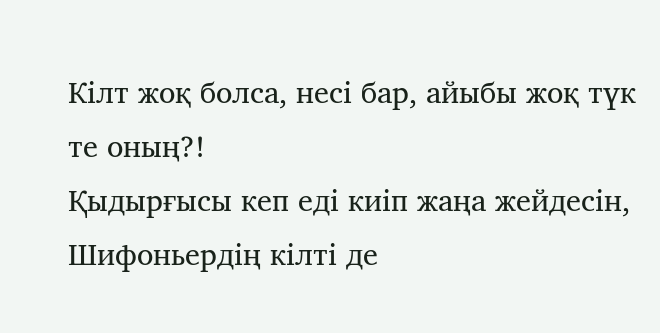Кілт жоқ болса, несі бар, айыбы жоқ түк те оның?!
Қыдырғысы кеп еді киіп жаңа жейдесін,
Шифоньердің кілті де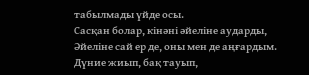табылмады үйде осы.
Сасқан болар, кінәні әйеліне аударды,
Әйеліне сай ер де, оны мен де аңғардым.
Дүние жиып, бақ тауып,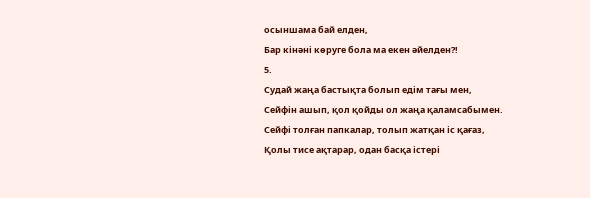осыншама бай елден,
Бар кінәні көруге бола ма екен әйелден?!
5.
Судай жаңа бастықта болып едім тағы мен,
Сейфін ашып, қол қойды ол жаңа қаламсабымен.
Сейфі толған папкалар, толып жатқан іс қағаз,
Қолы тисе ақтарар, одан басқа істері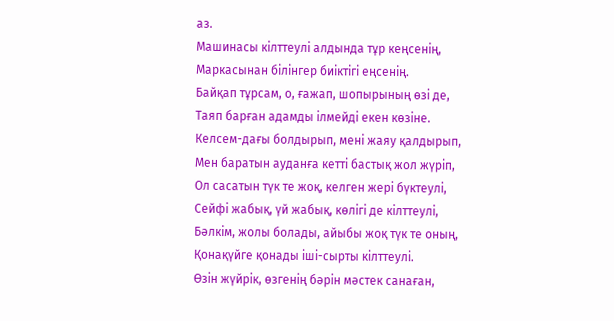аз.
Машинасы кілттеулі алдында тұр кеңсенің,
Маркасынан білінгер биіктігі еңсенің.
Байқап тұрсам, о, ғажап, шопырының өзі де,
Таяп барған адамды ілмейді екен көзіне.
Келсем-дағы болдырып, мені жаяу қалдырып,
Мен баратын ауданға кетті бастық жол жүріп,
Ол сасатын түк те жоқ, келген жері бүктеулі,
Сейфі жабық, үй жабық, көлігі де кілттеулі,
Бәлкім, жолы болады, айыбы жоқ түк те оның,
Қонақүйге қонады іші-сырты кілттеулі.
Өзін жүйрік, өзгенің бәрін мәстек санаған,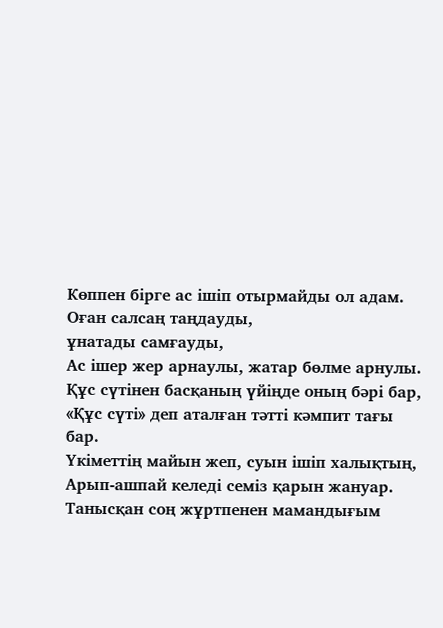Көппен бірге ас ішіп отырмайды ол адам.
Оған салсаң таңдауды,
ұнатады самғауды,
Ас ішер жер арнаулы, жатар бөлме арнулы.
Құс сүтінен басқаның үйіңде оның бәрі бар,
«Құс сүті» деп аталған тәтті кәмпит тағы бар.
Үкіметтің майын жеп, суын ішіп халықтың,
Арып-ашпай келеді семіз қарын жануар.
Танысқан соң жұртпенен мамандығым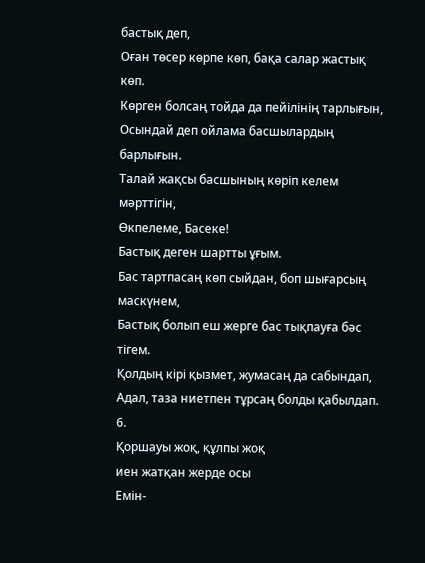бастық деп,
Оған төсер көрпе көп, бақа салар жастық көп.
Көрген болсаң тойда да пейілінің тарлығын,
Осындай деп ойлама басшылардың барлығын.
Талай жақсы басшының көріп келем мәрттігін,
Өкпелеме, Басеке!
Бастық деген шартты ұғым.
Бас тартпасаң көп сыйдан, боп шығарсың маскүнем,
Бастық болып еш жерге бас тықпауға бәс тігем.
Қолдың кірі қызмет, жумасаң да сабындап,
Адал, таза ниетпен тұрсаң болды қабылдап.
6.
Қоршауы жоқ, құлпы жоқ
иен жатқан жерде осы
Емін-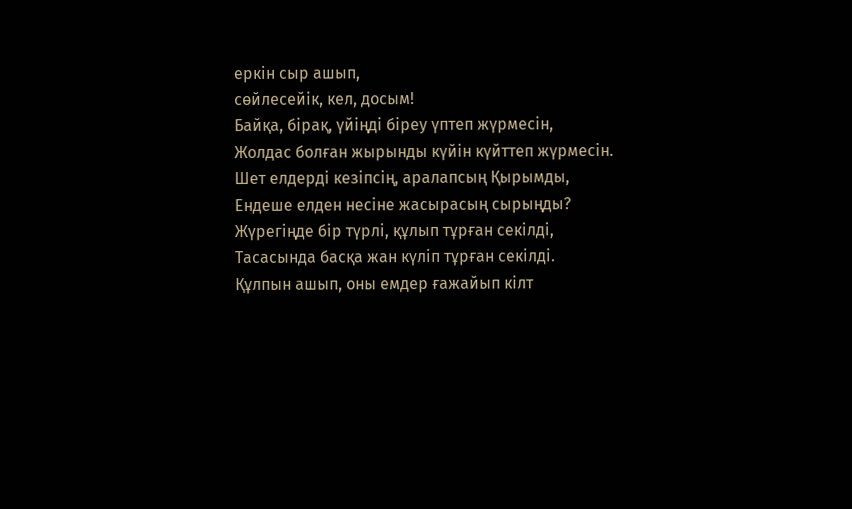еркін сыр ашып,
сөйлесейік, кел, досым!
Байқа, бірақ, үйіңді біреу үптеп жүрмесін,
Жолдас болған жырынды күйін күйттеп жүрмесін.
Шет елдерді кезіпсің, аралапсың Қырымды,
Ендеше елден несіне жасырасың сырыңды?
Жүрегіңде бір түрлі, құлып тұрған секілді,
Тасасында басқа жан күліп тұрған секілді.
Құлпын ашып, оны емдер ғажайып кілт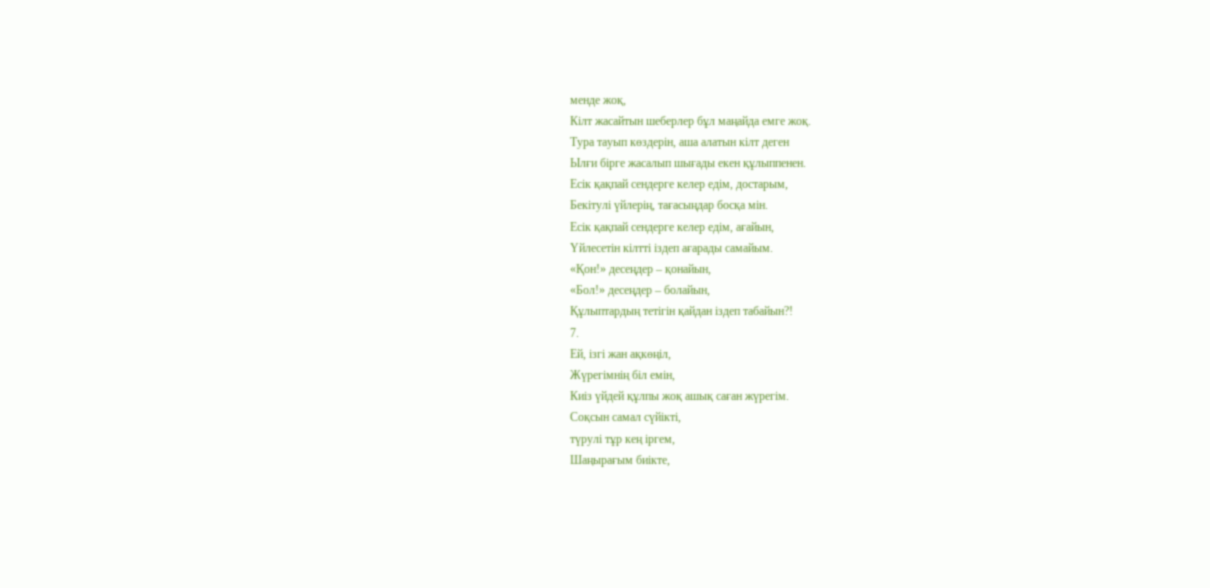менде жоқ,
Кілт жасайтын шеберлер бұл маңайда емге жоқ.
Тура тауып көздерін, аша алатын кілт деген
Ылғи бірге жасалып шығады екен құлыппенен.
Есік қақпай сендерге келер едім, достарым,
Бекітулі үйлерің, тағасыңдар босқа мін.
Есік қақпай сендерге келер едім, ағайын,
Үйлесетін кілтті іздеп ағарады самайым.
«Қон!» десеңдер – қонайын,
«Бол!» десеңдер – болайын,
Құлыптардың тетігін қайдан іздеп табайын?!
7.
Ей, ізгі жан ақкөңіл,
Жүрегімнің біл емін,
Киіз үйдей құлпы жоқ ашық саған жүрегім.
Соқсын самал сүйікті,
түрулі тұр кең іргем,
Шаңырағым биікте,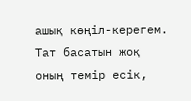ашық көңіл-керегем.
Тат басатын жоқ оның темір есік,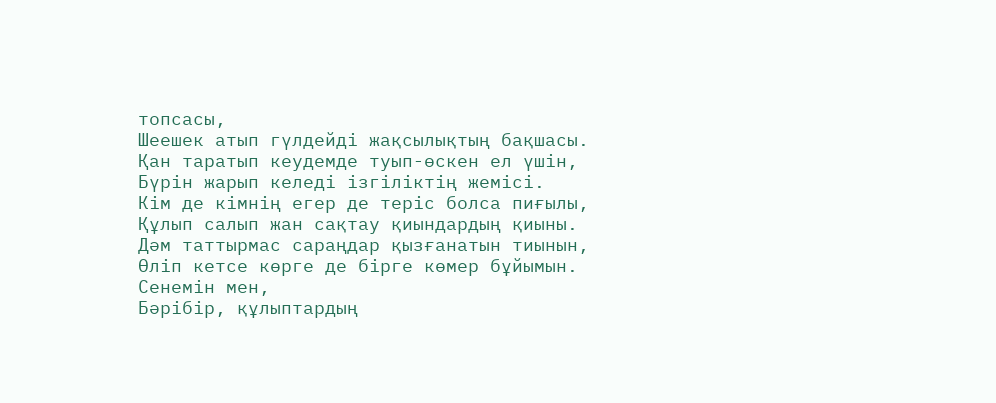топсасы,
Шеешек атып гүлдейді жақсылықтың бақшасы.
Қан таратып кеудемде туып-өскен ел үшін,
Бүрін жарып келеді ізгіліктің жемісі.
Кім де кімнің егер де теріс болса пиғылы,
Құлып салып жан сақтау қиындардың қиыны.
Дәм таттырмас сараңдар қызғанатын тиынын,
Өліп кетсе көрге де бірге көмер бұйымын.
Сенемін мен,
Бәрібір, құлыптардың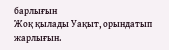барлығын
Жоқ қылады Уақыт, орындатып жарлығын.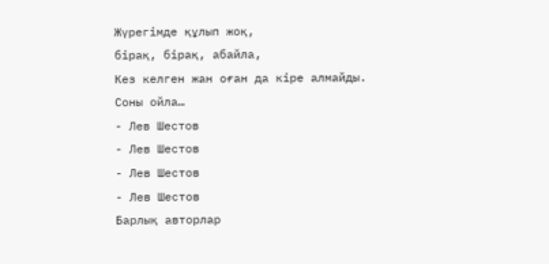Жүрегімде құлып жоқ,
бірақ, бірақ, абайла,
Кез келген жан оған да кіре алмайды.
Соны ойла…
- Лев Шестов
- Лев Шестов
- Лев Шестов
- Лев Шестов
Барлық авторлар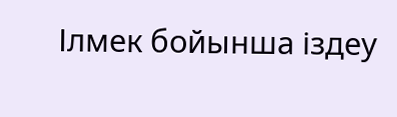Ілмек бойынша іздеу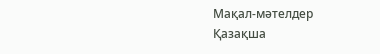Мақал-мәтелдер
Қазақша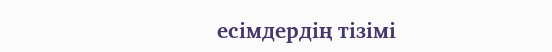есімдердің тізімі